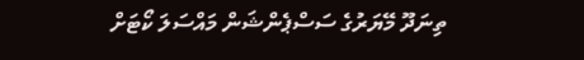ތިނަދޫ މޭޔަރުގެ ސަސްޕެންޝަން މައްސަލަ ކޯޓަށް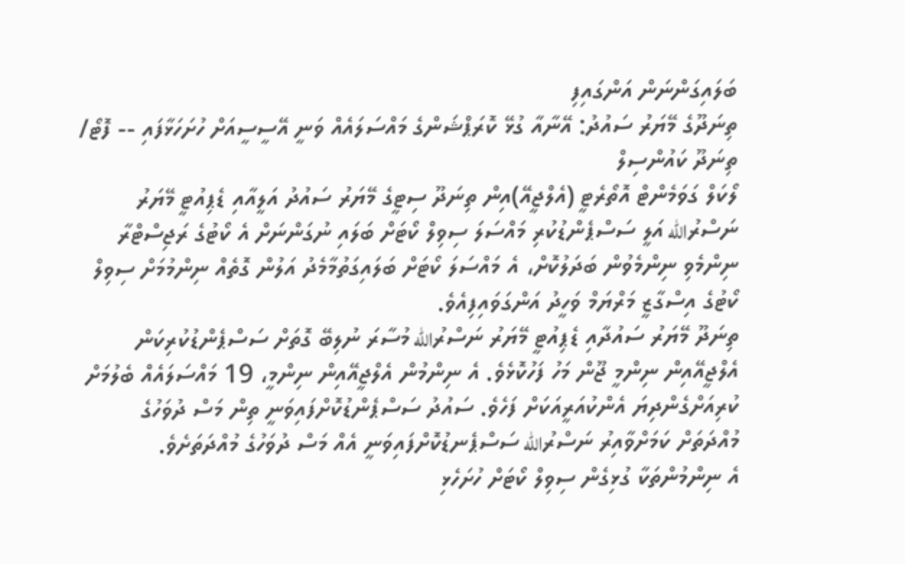ބަލައިގަންނަން އަންގައިފި
ތިނަދޫގެ މޭޔަރު ސައުދު: އޭނާއާ ގުޅޭ ކޮރަޕްޝަންގެ މައްސަލައެއް ވަނީ އޭސީސީއަށް ހުށަހަޅާފައި -- ފޮޓޯ/ ތިނަދޫ ކައުންސިލް
ލޯކަލް ގަވަމެންޓް އޮތޯރެޓީ (އެލްޖީއޭ)އިން ތިނަދޫ ސިޓީގެ މޭޔަރު ސައުދު އަލީއާއި ޑެޕިއުޓީ މޭޔަރު ނަސްރުالله އަލީ ސަސްޕެންޑުކުރި މައްސަލަ ސިވިލް ކޯޓަށް ބަލައި ނުގަންނަށް އެ ކޯޓުގެ ރަޖިސްޓްރާ ނިންމެވި ނިންމެވުން ބަދަލުކޮށް، އެ މައްސަލަ ކޯޓަށް ބަލައިގަތުމާމެދު އަލުން ގޮތެއް ނިންމުމަށް ސިވިލް ކޯޓުގެ އިސްގާޒީ މަރްޔަމް ވަހީދު އަންގަވައިފިއެވެ.
ތިނަދޫ މޭޔަރު ސައުދާއި ޑެޕިއުޓީ މޭޔަރު ނަސްރުالله މުސާރަ ނުލިބޭ ގޮތަށް ސަސްޕެންޑުކުރިކަން އެލްޖީއޭއިން ނިންމީ ޖޫން މަހު ފަހުކޮޅެވެ. އެ ނިންމުން އެލްޖީއޭއިން ނިންމީ، 19 މައްސަލައެއް ބެލުމަށް ކުރިއަށްގެންދިޔަ އެންކުއަރީއަކަށް ފަހެވެ. ސައުދު ސަސްޕެންޑުކޮށްފައިވަނީ ތިން މަސް ދުވަހުގެ މުއްދަތަށް ކަމަށްވާއިރު ނަސްރުالله ސަސްޕެނޑުކޮށްފައިވަނީ އެއް މަސް ދުވަހުގެ މުއްދަތަށެވެ.
އެ ނިންމުންތަކާ ގުޅިގެން ސިވިލް ކޯޓަށް ހުށަހެޅި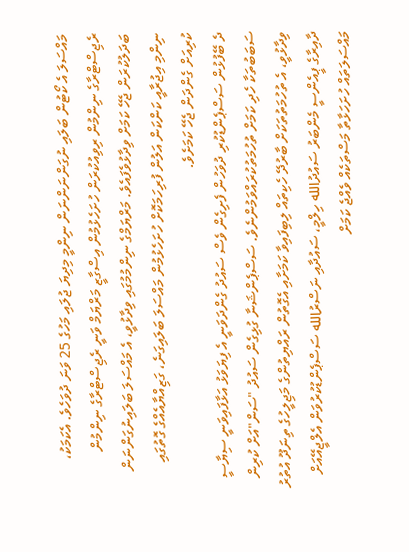މައްސަލަ އެ ކޯޓުން ބަލައި ނުގަންނަންނަން ނިންމީ މިދިޔަ ޖުލައި މަހުގެ 25 ވަނަ ދުވަހެވެ. އެކަމަކު، ރެޖިސްޓްރާގެ ނިންމުން ރިވިއުކުރަން ހުށަހެޅުމުން އިސްގާޒީ މަރްޔަމް ވަނީ ރެޖިސްޓްރާގެ ނިންމުން ބަދަލުކުރަން ޖެހޭ ކަމަށް ވިދާޅުވެފައެވެ. މަރްޔަމްގެ ނިންމުމުގައި ވިދާޅުވީ، އެ މައްސަލަ ބަލައިނުގަންނަން ނިންމި އިޖުރާއީ ކަންކަން އަލުން ފުރިހަމަކޮށް ހުށަހެޅުމުން މައްސަލަ ބަލައިގަނެ، ގަޒިއްޔާއެއްގެ ގޮތުގައި ކުރިއަށް ގެންދަން ޖެހޭ ކަމަށެވެ.
ދެ ބޭފުޅުން ސަސްޕެންޑުކުރި ދުވަހުން ފެށިގެން ވެސް ސައުދު ގެންދަވަނީ އެ ފިޔަވަޅު އަޅާފައިވަނީ ސިޔާސީ ސަބަބުތަކާ ހެދި ކަމަށް ތުހުމަތުކުރައްވަމުންނެވެ. ސަސްޕެންޝަނާ ގުޅިގެން ސައުދު "ސަން"އަށް ކުރިން ވިދާޅުވީ، އެ ތުހުމަތުތަކަށް ބާރުދޭ ހެކިތައް ލިބިފައިވާ ކަމަށާއި އެގޮތުން ރައްޔިތުންގެ މަޖިލީހުގެ ތިނަދޫ އުތުރު ދާއިރާގެ ޕީއެންސީ މެންބަރު ސައުދުالله ހިލްމީ، ސައުދާއި ނަސްރުالله ސަސްޕެންޑުކުރުވަން އެލްޖީއޭއަށް މައްސަލަތައް ހުށަހަޅާތާ މަސްތަކެއް ވެއްޖެ ކަމަށް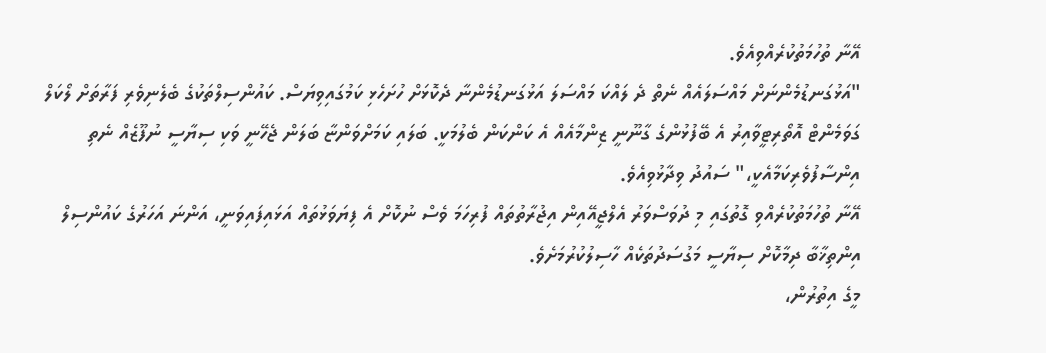އޭނާ ތުހުމަތުކުރެއްވިއެވެ.
"އަޅުގަނޑުމެންނަށް މައްސަލައެއް ނެތް ދެ ލައްކަ މައްސަލަ އަޅުގަނޑުމެންނާ ދެކޮޅަށް ހުށަހެޅި ކަމުގައިވިޔަސް. ކައުންސިލްތަކުގެ ބެލެނިވެރި ފަރާތަށް ލޯކަލް ގަވަމެންޓް އޮތޯރިޓީވާއިރު އެ ބޭފުޅުންގެ ގާނޫނީ ޒިންމާއެއް އެ ކަންކަން ބެލުމަކީ. ބަލައި ކަމަށްވަންޏާ ބަލަން ޖެހޭނީ ވަކި ސިޔާސީ ނުފޫޒެއް ނެތި އިންސާފުވެރިކަމާއެކީ،" ސައުދު ވިދާޅުވިއެވެ.
އޭނާ ތުހުމަތުކުރެއްވި ގޮތުގައި މި ދުވަސްވަރު އެލްޖީއޭއިން އިޖުރާތުތައް ފުރިހަމަ ވެސް ނުކޮށް އެ ފިޔަވަޅުތައް އަޅައިފައިވަނީ، އަންނަ އަހަރުގެ ކައުންސިލް އިންތިޚާބާ ދިމާކޮށް ސިޔާސީ މަގުސަދުތަކެއް ހާސިލުކުރުމަށެވެ.
މީގެ އިތުރުން،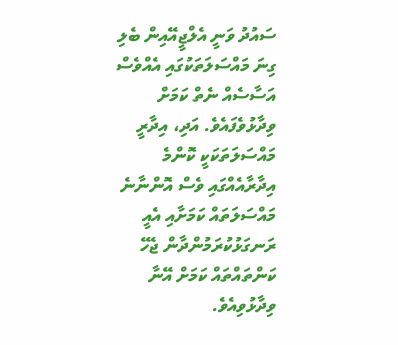ސައުދު ވަނީ އެލްޖީއޭއިން ބެލި ގިނަ މައްސަލަތަކުގައި އެއްވެސް އަސާސެއް ނެތް ކަމަށް ވިދާޅުވެފައެވެ. އަދި، އިދާރީ މައްސަލަތަކަކީ ކޮންމެ އިދާރާއެއްގައި ވެސް އޮންނާނެ މައްސަލަތައް ކަމަށާއި އެއީ ރަނގަޅުކުރަމުންދާން ޖެހޭ ކަންތައްތައް ކަމަށް އޭނާ ވިދާޅުވިއެވެ.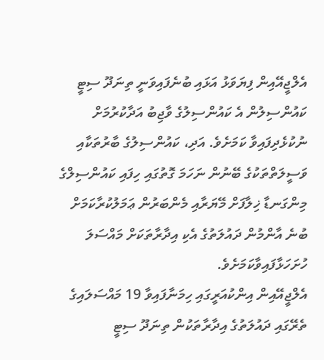އެލްޖީއޭއިން ފިޔަވަޅު އަޅައި ބުނެފައިވަނީ ތިނަދޫ ސިޓީ ކައުންސިލުން އެ ކައުންސިލުގެ ވާޖިބު އަދާކުރުމަށް ނުކުޅެދިފައިވާ ކަމަށެވެ. އަދި، ކައުންސިލުގެ ބާރުތަކާއި ވަސީލަތްތަކުގެ ބޭނުން ނަހަމަ ގޮތުގައި ހިފައި ކައުންސިލްގެ މިންގަނޑާ ޚިލާފަށް މޭޔަރާއި މެންބަރުން ޢަމަލުކުރާކަމަށް ބުނެ އާންމުން ދައުލަތުގެ އެކި އިދާރާތަކަށް މައްސަލަ ހުށަހަޅާފައިވާކަމަށެވެ.
އެލްޖީއޭއިން އިންކުއަރީގައި ހިމަނާފައިވާ 19 މައްސަލައިގެ ތެރޭގައި ދައުލަތުގެ އިދާރާތަކުން ތިނަދޫ ސިޓީ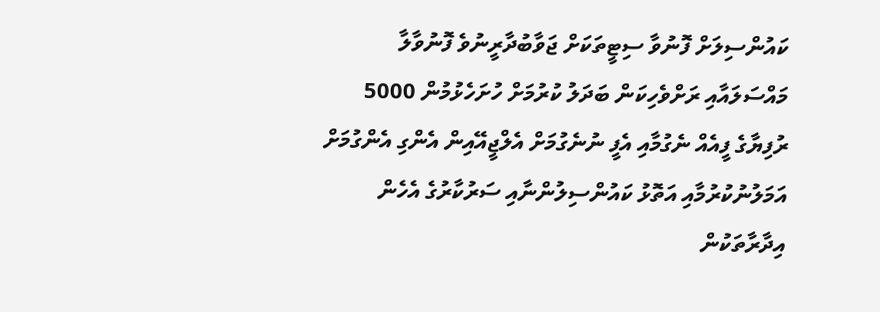ކައުންސިލަށް ފޮނުވާ ސިޓީތަކަށް ޖަވާބުދާރީނުވެ ފޮނުވާލާ މައްސަލައާއި ރަށްވެހިކަން ބަދަލު ކުރުމަށް ހުށަހެޅުމުން 5000 ރުފިޔާގެ ފީއެއް ނެގުމާއި އެފީ ނުނެގުމަށް އެލްޖީއޭއިން އެންގި އެންގުމަށް އަމަލުނުކުރުމާއި އަތޮޅު ކައުންސިލުންނާއި ސަރުކާރުގެ އެހެން އިދާރާތަކުން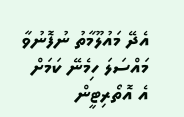އެދޭ މައުލޫމާތު ނުފޮނުވާ މައްސަލަ ހިމެނޭ ކަމަށް އެ އޮތޯރިޓީން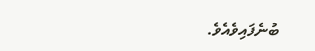ބުނެފައިވެއެވެ.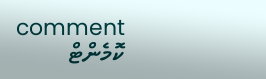comment ކޮމެންޓް